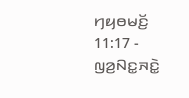ꤚꤟꤥꤗꤢꤩ꤬ 11:17 - ꤜꤤ꤬ꤡꤢ꤭ꤏꤢꤧ꤭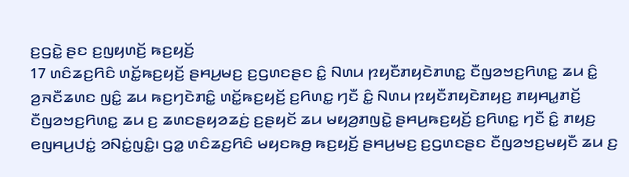ꤢ꤬ꤞꤢꤧ꤭ ꤔꤢ ꤢ꤬ꤜꤟꤛꤢꤩ꤬ ꤒꤢ꤬ꤟꤢꤩ꤬
17 ꤛꤢꤨꤘꤢ꤬ꤖꤢꤨ ꤛꤢꤩ꤭ꤒꤢ꤬ꤟꤢꤩ꤬ ꤔꤌꤣ꤬ꤗꤢ꤬ ꤢ꤬ꤞꤛꤢꤔꤢ ꤢꤨ꤭ ꤡꤛꤣ ꤐꤟꤢꤪꤊꤟꤢꤧꤊꤛꤢ꤭ ꤢꤪꤜꤤꤠꤢ꤬ꤖꤛꤢ꤭ ꤘꤣ ꤢꤨ꤭ ꤤ꤬ꤏꤢꤪꤘꤛꤢ ꤜꤢꤨ꤭ ꤘꤣ ꤒꤢ꤬ꤚꤢꤧꤊꤢꤨ꤭ ꤛꤢꤩ꤭ꤒꤢ꤬ꤟꤢꤩ꤬ ꤢ꤬ꤖꤛꤢ꤭ ꤚꤢꤪ ꤢꤨ꤭ ꤡꤛꤣ ꤐꤟꤢꤪꤊꤟꤢꤧꤊꤟꤢ꤬ ꤊꤟꤌꤣ꤭ꤊꤢꤩ꤬ ꤢꤪꤜꤤꤠꤢ꤬ꤖꤛꤢ꤭ ꤘꤣ ꤢ꤬ ꤘꤛꤢꤔꤟꤤꤘꤢꤦ꤬ ꤢ꤬ꤔꤟꤢꤩ ꤘꤣ ꤗꤟꤤ꤬ꤊꤜꤢꤧ꤭ ꤔꤌꤣ꤬ꤒꤢ꤬ꤟꤢꤩ꤬ ꤢ꤬ꤖꤛꤢ꤭ ꤚꤢꤪ ꤢꤨ꤭ ꤊꤟꤢ꤬ ꤕꤜꤌꤣ꤬ꤓꤢꤦ꤭ ꤤꤡꤢꤦ꤭ꤜꤢꤨ꤭꤯ ꤞꤤ꤭ ꤛꤢꤨꤘꤢ꤬ꤖꤢꤨ ꤗꤟꤢꤒꤥ꤬ ꤒꤢ꤬ꤟꤢꤩ꤬ ꤔꤌꤣ꤬ꤗꤢ꤬ ꤢ꤬ꤞꤛꤢꤔꤢ ꤢꤪꤜꤤꤠꤢ꤬ꤗꤟꤢꤪ ꤘꤣ ꤢ꤬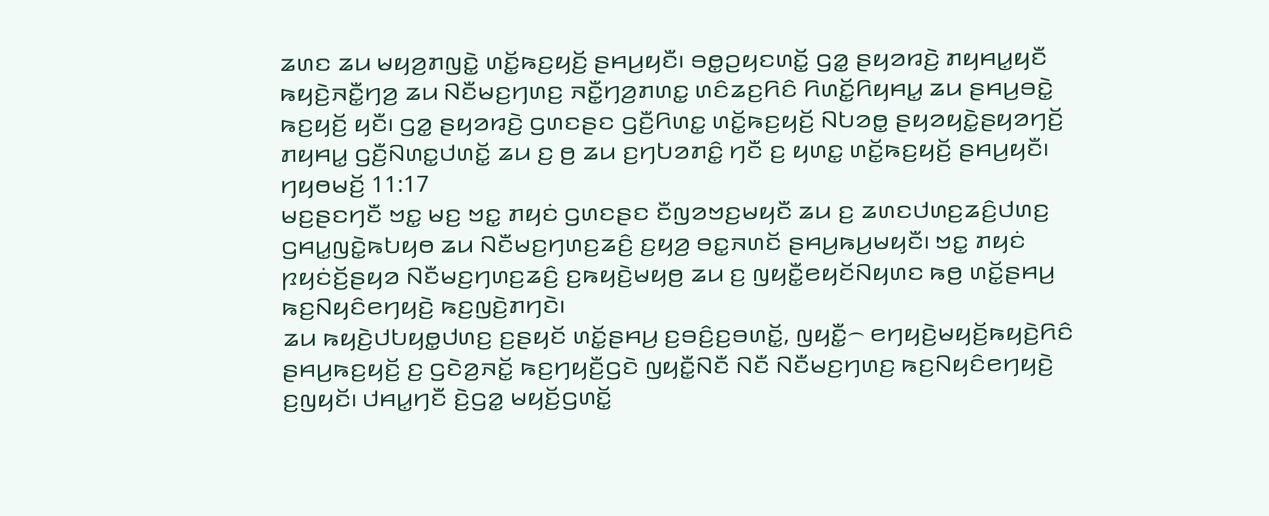ꤘꤛꤢ ꤘꤣ ꤗꤟꤤ꤬ꤊꤜꤢꤧ꤭ ꤛꤢꤩ꤭ꤒꤢ꤬ꤟꤢꤩ꤬ ꤔꤌꤣ꤬ꤟꤢꤪ꤯ ꤋꤥ꤭ꤑꤟꤢꤛꤢꤩ꤭ ꤞꤤ꤭ ꤔꤟꤤꤙꤢꤧ꤬ ꤊꤟꤌꤣ꤭ꤟꤢꤪ ꤒꤟꤢꤧ꤬ꤏꤢꤪ꤭ꤚꤤ꤬ ꤘꤣ ꤡꤢꤪꤗꤢ꤬ꤚꤛꤢ꤬ ꤏꤢꤪ꤭ꤚꤤ꤬ꤊꤛꤢ꤭ ꤛꤢꤨꤘꤢ꤬ꤖꤢꤨ ꤖꤛꤢꤩ꤭ꤖꤟꤌꤣ꤭ ꤘꤣ ꤔꤌꤣ꤬ꤋꤢꤧ꤭ ꤒꤢ꤬ꤟꤢꤩ꤬ ꤟꤢꤪ꤯ ꤞꤤ꤭ ꤔꤟꤤꤙꤢꤧ꤬ ꤞꤛꤢꤔꤢ ꤞꤢꤪ꤬ꤖꤛꤢ꤭ ꤛꤢꤩ꤭ꤒꤢ꤬ꤟꤢꤩ꤬ ꤡꤝꤤꤥ꤭ ꤔꤟꤤꤟꤢꤧ꤭ꤔꤟꤤꤚꤢꤩ꤬ ꤊꤟꤌꤣ꤭ ꤞꤢꤪ꤬ꤡꤛꤢ꤭ꤓꤛꤢꤩ꤭ ꤘꤣ ꤢ꤬ ꤥ꤬ ꤘꤣ ꤢ꤬ꤚꤝꤤꤊꤢꤨ꤭ ꤚꤢꤪ ꤢ꤬ ꤟꤛꤢ꤭ ꤛꤢꤩ꤭ꤒꤢ꤬ꤟꤢꤩ꤬ ꤔꤌꤣ꤬ꤟꤢꤪ꤯
ꤚꤟꤥꤗꤢꤩ꤬ 11:17
ꤗꤢ꤬ꤔꤢꤚꤢꤪ ꤠꤢ꤭ ꤗꤢ꤬ ꤠꤢ꤭ ꤊꤟꤢꤦ ꤞꤛꤢꤔꤢ ꤢꤪꤜꤤꤠꤢ꤬ꤗꤟꤢꤪ ꤘꤣ ꤢ꤬ ꤘꤛꤢꤓꤛꤢ꤬ꤘꤢꤨ꤬ꤓꤛꤢ꤬ ꤞꤌꤣ꤭ꤜꤢꤧ꤭ꤒꤝꤟꤥ ꤘꤣ ꤡꤢꤪꤗꤢ꤬ꤚꤛꤢ꤬ꤘꤢꤨ꤬ ꤢ꤬ꤟꤤ꤬ ꤋꤢ꤭ꤏꤛꤢꤩ ꤔꤌꤣ꤬ꤒꤣ꤬ꤗꤟꤢꤪ꤯ ꤠꤢ꤭ ꤊꤟꤢꤦ ꤐꤟꤢꤦꤢꤩ꤬ꤔꤟꤤ ꤡꤢꤪꤗꤢ꤬ꤚꤛꤢ꤬ꤘꤢꤨ꤬ ꤢ꤬ꤒꤟꤢꤧ꤬ꤗꤟꤥ꤬ ꤘꤣ ꤢ꤬ ꤜꤟꤢꤪ꤭ꤕꤟꤢꤩꤡꤟꤛꤢ ꤒꤥ꤬ ꤛꤢꤩ꤭ꤔꤌꤣ꤬ ꤒꤢ꤬ꤡꤟꤢꤨꤕꤚꤟꤢꤧ꤬ ꤒꤢ꤬ꤜꤢꤧ꤬ꤊꤚꤢꤧ꤯
ꤘꤣ ꤒꤟꤢꤧ꤬ꤓꤝꤟꤥ꤭ꤓꤛꤢ꤬ ꤢ꤬ꤔꤟꤢꤩ ꤛꤢꤩ꤭ꤔꤌꤣ꤬ ꤢ꤬ꤋꤢꤨ꤬ꤢ꤬ꤋꤛꤢꤩ꤭, ꤜꤟꤢꤪ꤭꤮ ꤕꤚꤟꤢꤧ꤬ꤗꤟꤢꤩ꤬ꤒꤟꤢꤧ꤬ꤖꤢꤨ ꤔꤌꤣ꤬ꤒꤢ꤬ꤟꤢꤩ꤬ ꤢ꤬ ꤞꤢꤧꤤ꤬ꤏꤢꤩ꤭ ꤒꤢ꤬ꤚꤟꤢꤪ꤬ꤞꤢꤧ ꤜꤟꤢꤪ꤭ꤡꤢꤪ ꤡꤢꤪ ꤡꤢꤪꤗꤢ꤬ꤚꤛꤢ꤬ ꤒꤢ꤬ꤡꤟꤢꤨꤕꤚꤟꤢꤧ꤬ ꤢ꤬ꤜꤟꤢꤩ꤯ ꤓꤌꤣ꤭ꤚꤢꤪ ꤢꤧ꤬ꤞꤤ꤭ ꤗꤟꤢꤩ꤬ꤞꤛꤢꤩ꤭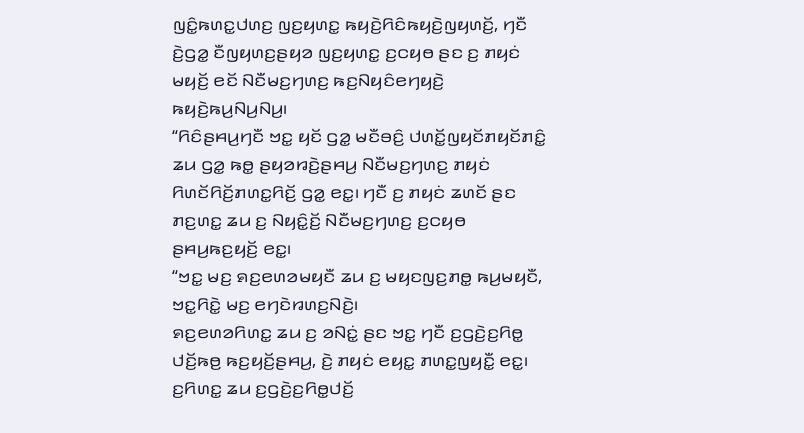ꤜꤢꤨ꤭ꤒꤛꤢ꤭ꤓꤛꤢ꤬ ꤜꤢ꤬ꤟꤛꤢ꤭ ꤒꤟꤢꤧ꤬ꤖꤢꤨꤒꤟꤢꤧ꤬ꤜꤟꤛꤢꤩ꤬, ꤚꤢꤪ ꤢꤧ꤬ꤞꤤ꤭ ꤢꤪꤜꤟꤛꤢ꤬ꤔꤟꤤ ꤜꤢ꤬ꤟꤛꤢ꤭ ꤢ꤬ꤍꤟꤥ ꤔꤢ ꤢ꤬ ꤊꤟꤢꤦ ꤗꤟꤢꤩ꤬ ꤕꤢꤩ ꤡꤢꤪꤗꤢ꤬ꤚꤛꤢ꤬ ꤒꤢ꤬ꤡꤟꤢꤨꤕꤚꤟꤢꤧ꤬ ꤒꤟꤢꤧ꤬ꤒꤣ꤬ꤡꤣ꤬ꤡꤣ꤬꤯
“ꤖꤢꤨꤔꤌꤣ꤬ꤚꤢꤪ ꤠꤢ꤭ ꤟꤢꤩ ꤞꤤ꤭ ꤗꤢꤪꤋꤢꤨ꤬ ꤓꤛꤢꤩ꤭ꤜꤟꤢꤩꤊꤟꤢꤩꤊꤢꤨ꤭ ꤘꤣ ꤞꤤ꤭ ꤒꤥ꤭ ꤔꤟꤤꤙꤢꤧ꤬ꤔꤌꤣ꤬ ꤡꤢꤪꤗꤢ꤬ꤚꤛꤢ꤬ ꤊꤟꤢꤦ ꤖꤛꤢꤩꤖꤢꤩ꤬ꤊꤛꤢ꤭ꤖꤢꤩ꤬ ꤞꤤ꤭ ꤕꤢ꤭꤯ ꤚꤢꤪ ꤢ꤬ ꤊꤟꤢꤦ ꤘꤛꤢꤩ ꤔꤢ ꤊꤢ꤬ꤛꤢ꤭ ꤘꤣ ꤢ꤬ ꤡꤟꤢꤨ꤭ꤢꤩ꤬ ꤡꤢꤪꤗꤢ꤬ꤚꤛꤢ꤬ ꤢ꤬ꤍꤟꤥ ꤔꤌꤣ꤬ꤒꤢ꤬ꤟꤢꤩ꤬ ꤕꤢ꤭꤯
“ꤠꤢ꤭ ꤗꤢ꤬ ꤎꤢ꤬ꤕꤛꤤꤗꤟꤢꤪ ꤘꤣ ꤢ꤬ ꤗꤟꤢꤜꤢ꤬ꤊꤥ꤭ ꤒꤣ꤬ꤗꤟꤢꤪ, ꤠꤢ꤭ꤖꤢꤧ꤭ ꤗꤢ꤬ ꤕꤚꤢꤧꤙꤛꤢ꤬ꤡꤢꤧ꤬꤯
ꤎꤢ꤬ꤕꤛꤤꤖꤛꤢ꤭ ꤘꤣ ꤢ꤬ ꤤꤡꤢꤦ꤭ ꤔꤢ ꤠꤢ꤭ ꤚꤢꤪ ꤢ꤬ꤞꤢꤧ꤬ꤢ꤬ꤖꤥ꤭ ꤓꤢꤩ꤬ꤒꤥ꤬ ꤒꤢ꤬ꤟꤢꤩ꤬ꤔꤌꤣ꤬, ꤢꤧ꤬ ꤊꤟꤢꤦ ꤕꤟꤢ꤭ ꤊꤛꤢ꤭ꤜꤟꤢꤪ꤭ ꤕꤢ꤭꤯ ꤢ꤬ꤖꤛꤢ꤭ ꤘꤣ ꤢ꤬ꤞꤢꤧ꤬ꤢ꤬ꤖꤥ꤭ꤓꤢꤩ꤬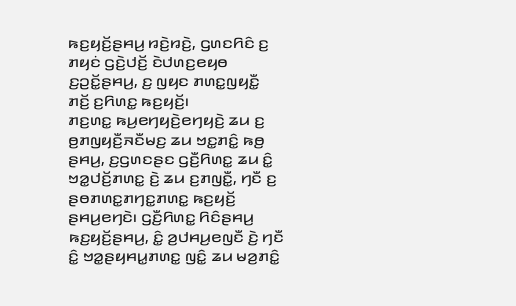ꤒꤢ꤬ꤟꤢꤩ꤬ꤔꤌꤣ꤬ ꤙꤢꤧ꤬ꤙꤢꤧ꤬, ꤞꤛꤢꤖꤢꤨ ꤢ꤬ ꤊꤟꤢꤦ ꤞꤢꤧ꤬ꤓꤢꤩ꤬ ꤢꤧꤓꤛꤢ꤬ꤕꤟꤥ ꤢ꤬ꤑꤢꤩ꤭ꤔꤌꤣ꤬, ꤢ꤬ ꤜꤟꤢ ꤊꤛꤢ꤭ꤜꤟꤢꤪ꤭ ꤊꤢꤩ꤬ ꤢ꤬ꤖꤛꤢ꤭ ꤒꤢ꤬ꤟꤢꤩ꤬꤯
ꤊꤢ꤬ꤛꤢ꤭ ꤒꤣ꤬ꤕꤚꤟꤢꤧ꤬ꤕꤚꤟꤢꤧ꤬ ꤘꤣ ꤢ꤬ ꤥ꤬ꤊꤜꤟꤢꤪ꤬ꤏꤢꤪꤗꤢ꤬ ꤘꤣ ꤠꤢ꤭ꤊꤢꤨ꤭ ꤒꤥ꤬ ꤔꤌꤣ꤬, ꤢ꤬ꤞꤛꤢꤔꤢ ꤞꤢꤪ꤬ꤖꤛꤢ꤭ ꤘꤣ ꤢꤨ꤭ ꤠꤤ꤭ꤓꤢꤩ꤬ꤊꤛꤢ꤭ ꤢꤧ꤬ ꤘꤣ ꤢ꤬ꤊꤜꤢꤪ꤭, ꤚꤢꤪ ꤢ꤬ ꤔꤥꤊꤛꤢ꤭ꤊꤚꤢ꤭ꤊꤛꤢ꤭ ꤒꤢ꤬ꤟꤢꤩ꤬ ꤔꤌꤣ꤬ꤕꤚꤢꤧ꤯ ꤞꤢꤪ꤬ꤖꤛꤢ꤭ ꤖꤢꤨꤔꤌꤣ꤬ ꤒꤢ꤬ꤟꤢꤩ꤬ꤔꤌꤣ꤬, ꤢꤨ꤭ ꤤ꤬ꤓꤌꤣ꤬ꤕꤜꤢꤪ ꤢꤧ꤬ ꤚꤢꤪ ꤢꤨ꤭ ꤠꤤ꤭ꤔꤟꤌꤣ꤭ꤊꤛꤢ꤭ ꤜꤢꤨ꤭ ꤘꤣ ꤗꤤ꤬ꤊꤢꤨ꤭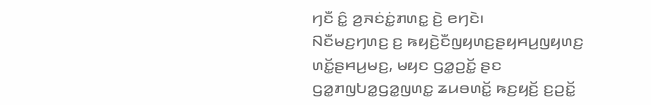ꤚꤢꤪ ꤢꤨ꤭ ꤤ꤬ꤏꤢꤦꤢꤦ꤭ꤊꤛꤢ꤭ ꤢꤧ꤬ ꤕꤚꤢꤧ꤯
ꤡꤢꤪꤗꤢ꤬ꤚꤛꤢ꤬ ꤢ꤬ ꤒꤟꤢꤧ꤬ꤢꤪꤜꤟꤛꤢ꤬ꤔꤟꤌꤣ꤬ꤜꤟꤛꤢ꤬ ꤛꤢꤩ꤭ꤔꤌꤣ꤬ꤗꤢ꤬, ꤗꤟꤢ ꤞꤤ꤭ꤑꤢꤩ꤭ ꤔꤢ ꤞꤤ꤭ꤊꤜꤝꤤ꤭ꤞꤤ꤭ꤜꤛꤢ꤭ ꤘꤣꤋꤛꤢꤩ꤭ ꤒꤢ꤬ꤟꤢꤩ꤬ ꤢ꤬ꤑꤢꤩ꤭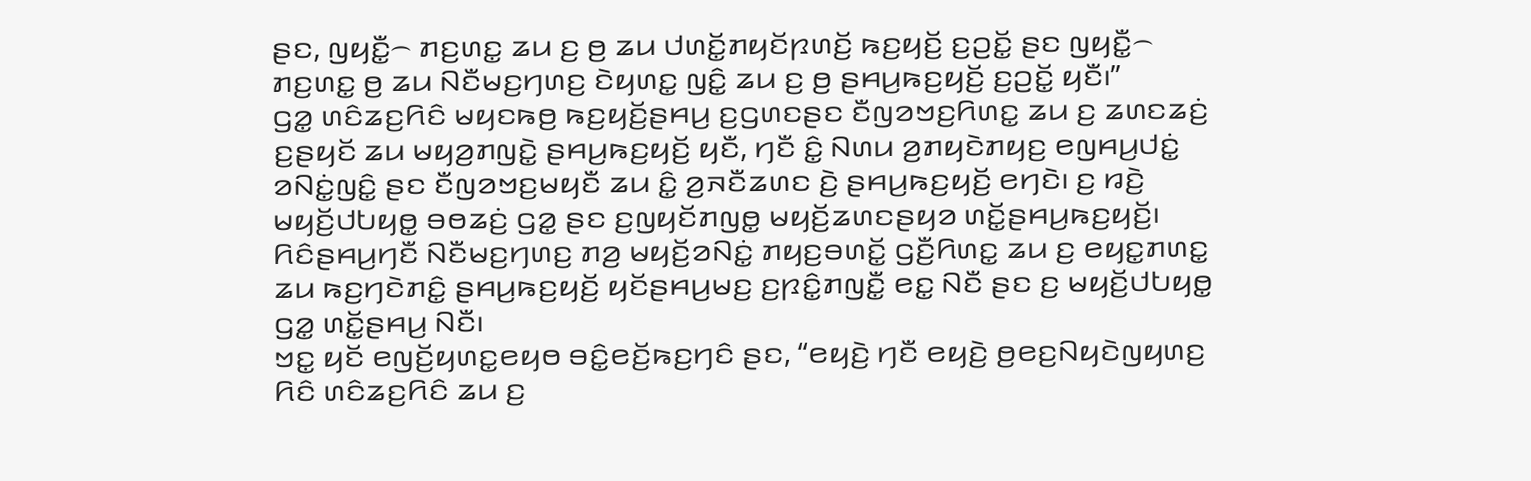ꤔꤢ, ꤜꤟꤢꤪ꤭꤮ ꤊꤢ꤬ꤛꤢ꤭ ꤘꤣ ꤢ꤬ ꤥ꤬ ꤘꤣ ꤓꤛꤢꤩ꤭ꤊꤟꤢꤩꤐꤛꤢꤩ꤬ ꤒꤢ꤬ꤟꤢꤩ꤬ ꤢ꤬ꤑꤢꤩ꤭ ꤔꤢ ꤜꤟꤢꤪ꤭꤮ ꤊꤢ꤬ꤛꤢ꤭ ꤥ꤬ ꤘꤣ ꤡꤢꤪꤗꤢ꤬ꤚꤛꤢ꤬ ꤢꤧꤟꤛꤢ꤭ ꤜꤢꤨ꤭ ꤘꤣ ꤢ꤬ ꤥ꤬ ꤔꤌꤣ꤬ꤒꤢ꤬ꤟꤢꤩ꤬ ꤢ꤬ꤑꤢꤩ꤭ ꤟꤢꤪ꤯”
ꤞꤤ꤭ ꤛꤢꤨꤘꤢ꤬ꤖꤢꤨ ꤗꤟꤢꤒꤥ꤬ ꤒꤢ꤬ꤟꤢꤩ꤬ꤔꤌꤣ꤬ ꤢ꤬ꤞꤛꤢꤔꤢ ꤢꤪꤜꤤꤠꤢ꤬ꤖꤛꤢ꤭ ꤘꤣ ꤢ꤬ ꤘꤛꤢꤘꤢꤦ꤬ ꤢ꤬ꤔꤟꤢꤩ ꤘꤣ ꤗꤟꤤ꤬ꤊꤜꤢꤧ꤭ ꤔꤌꤣ꤬ꤒꤢ꤬ꤟꤢꤩ꤬ ꤟꤢꤪ, ꤚꤢꤪ ꤢꤨ꤭ ꤡꤛꤣ ꤤ꤬ꤊꤟꤢꤧꤊꤟꤢ꤬ ꤕꤜꤌꤣ꤬ꤓꤢꤦ꤭ ꤤꤡꤢꤦ꤭ꤜꤢꤨ꤭ ꤔꤢ ꤢꤪꤜꤤꤠꤢ꤬ꤗꤟꤢꤪ ꤘꤣ ꤢꤨ꤭ ꤤ꤬ꤏꤢꤪꤘꤛꤢ ꤢꤧ꤬ ꤔꤌꤣ꤬ꤒꤢ꤬ꤟꤢꤩ꤬ ꤕꤚꤢꤧ꤯ ꤢ꤬ ꤙꤢꤧ꤬ ꤗꤟꤢꤩ꤬ꤓꤝꤟꤥ꤭ ꤋꤥꤘꤢꤦ꤬ ꤞꤤ꤭ ꤔꤢ ꤢ꤬ꤜꤟꤢꤩꤊꤜꤥ꤭ ꤗꤟꤢꤩ꤬ꤘꤛꤢꤔꤟꤤ ꤛꤢꤩ꤭ꤔꤌꤣ꤬ꤒꤢ꤬ꤟꤢꤩ꤬꤯ ꤖꤢꤨꤔꤌꤣ꤬ꤚꤢꤪ ꤡꤢꤪꤗꤢ꤬ꤚꤛꤢ꤬ ꤊꤤ꤬ ꤗꤟꤢꤩ꤬ꤤꤡꤢꤦ꤭ ꤊꤟꤢ꤬ꤋꤛꤢꤩ꤭ ꤞꤢꤪ꤬ꤖꤛꤢ꤭ ꤘꤣ ꤢ꤬ ꤕꤟꤢ꤭ꤊꤛꤢ꤭ ꤘꤣ ꤒꤢ꤬ꤚꤢꤧꤊꤢꤨ꤭ ꤔꤌꤣ꤬ꤒꤢ꤬ꤟꤢꤩ꤬ ꤟꤢꤩꤔꤌꤣ꤬ꤗꤢ꤬ ꤢ꤬ꤐꤢꤨ꤭ꤊꤜꤢꤪ꤭ ꤕꤢ꤭ ꤡꤢꤪ ꤔꤢ ꤢ꤬ ꤗꤟꤢꤩ꤬ꤓꤝꤟꤥ꤭ ꤞꤤ꤭ ꤛꤢꤩ꤭ꤔꤌꤣ꤬ ꤡꤢꤪ꤯
ꤠꤢ꤭ ꤟꤢꤩ ꤕꤜꤢꤩ꤬ꤟꤛꤢ꤭ꤕꤟꤥ ꤋꤢꤨ꤭ꤕꤢꤩ꤬ꤒꤢ꤬ꤚꤢꤨ ꤔꤢ, “ꤕꤟꤢꤧ꤬ ꤚꤢꤪ ꤕꤟꤢꤧ꤬ ꤥ꤬ꤕꤢ꤬ꤡꤟꤢꤧꤜꤟꤛꤢ꤬ ꤖꤢꤨ ꤛꤢꤨꤘꤢ꤬ꤖꤢꤨ ꤘꤣ ꤢ꤬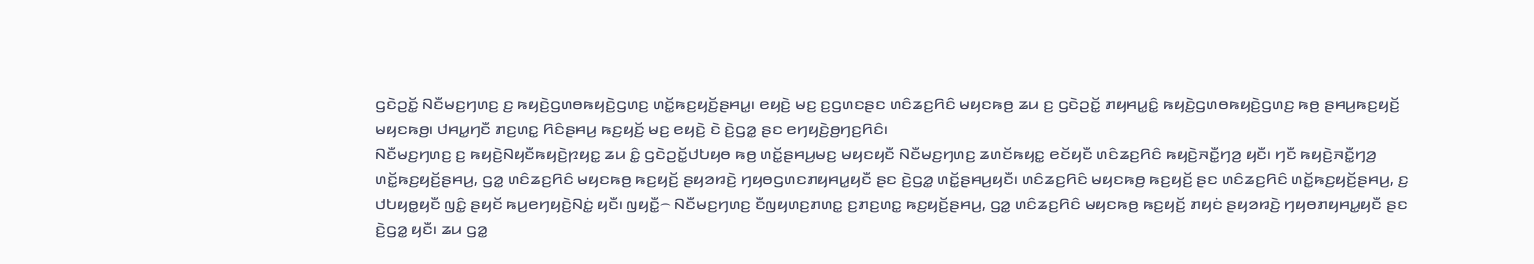ꤞꤢꤧꤑꤢꤩ꤭ ꤡꤢꤪꤗꤢ꤬ꤚꤛꤢ꤬ ꤢ꤬ ꤒꤟꤢꤧ꤬ꤞꤛꤥꤒꤟꤢꤧ꤬ꤞꤛꤢ꤬ ꤛꤢꤩ꤭ꤒꤢ꤬ꤟꤢꤩ꤬ꤔꤌꤣ꤭꤯ ꤕꤟꤢꤧ꤬ ꤗꤢ꤬ ꤢ꤬ꤞꤛꤢꤔꤢ ꤛꤢꤨꤘꤢ꤬ꤖꤢꤨ ꤗꤟꤢꤒꤥ꤬ ꤘꤣ ꤢ꤬ ꤞꤢꤧꤑꤢꤩ꤭ ꤊꤟꤌꤣ꤭ꤢꤨ꤭ ꤒꤟꤢꤧ꤬ꤞꤛꤥꤒꤟꤢꤧ꤬ꤞꤛꤢ꤬ ꤒꤥ꤬ ꤔꤌꤣ꤬ꤒꤢ꤬ꤟꤢꤩ꤬ ꤗꤟꤢꤒꤥ꤬꤯ ꤓꤌꤣ꤭ꤚꤢꤪ ꤊꤢ꤬ꤛꤢ꤭ ꤖꤢꤨꤔꤌꤣ꤬ ꤒꤢ꤬ꤟꤢꤩ꤬ ꤗꤢ꤬ ꤕꤟꤢꤧ꤬ ꤢꤧ ꤢꤧ꤬ꤞꤤ꤭ ꤔꤢ ꤕꤚꤟꤢꤧ꤬ꤥ꤬ꤚꤢ꤬ꤖꤢꤨ꤯
ꤡꤢꤪꤗꤢ꤬ꤚꤛꤢ꤬ ꤢ꤬ ꤒꤟꤢꤧ꤬ꤡꤟꤢꤪꤒꤟꤢꤧ꤬ꤐꤟꤢ꤭ ꤘꤣ ꤢꤨ꤭ ꤞꤢꤧꤑꤢꤩ꤭ꤓꤝꤟꤥ ꤒꤥ꤬ ꤛꤢꤩ꤭ꤔꤌꤣ꤬ꤗꤢ꤬ ꤗꤟꤢꤟꤢꤪ ꤡꤢꤪꤗꤢ꤬ꤚꤛꤢ꤬ ꤘꤛꤢꤩꤒꤟꤢ꤭ ꤕꤢꤩꤟꤢꤪ ꤛꤢꤨꤘꤢ꤬ꤖꤢꤨ ꤒꤟꤢꤧ꤬ꤏꤢꤪ꤭ꤚꤤ꤬ ꤟꤢꤪ꤯ ꤚꤢꤪ ꤒꤟꤢꤧ꤬ꤏꤢꤪ꤭ꤚꤤ꤬ ꤛꤢꤩ꤭ꤒꤢ꤬ꤟꤢꤩ꤬ꤔꤌꤣ꤬, ꤞꤤ꤭ ꤛꤢꤨꤘꤢ꤬ꤖꤢꤨ ꤗꤟꤢꤒꤥ꤬ ꤒꤢ꤬ꤟꤢꤩ꤬ ꤔꤟꤤꤙꤢꤧ꤬ ꤚꤟꤥꤞꤛꤢꤊꤟꤌꤣ꤭ꤟꤢꤪ ꤔꤢ ꤢꤧ꤬ꤞꤤ꤭ ꤛꤢꤩ꤭ꤔꤌꤣ꤬ꤟꤢꤪ꤯ ꤛꤢꤨꤘꤢ꤬ꤖꤢꤨ ꤗꤟꤢꤒꤥ꤬ ꤒꤢ꤬ꤟꤢꤩ꤬ ꤔꤢ ꤛꤢꤨꤘꤢ꤬ꤖꤢꤨ ꤛꤢꤩ꤭ꤒꤢ꤬ꤟꤢꤩ꤬ꤔꤌꤣ꤬, ꤢ꤬ ꤓꤝꤟꤥ꤭ꤟꤢꤪ ꤜꤢꤨ꤭ ꤔꤟꤢꤩ ꤒꤣ꤬ꤕꤚꤟꤢꤧ꤬ꤡꤢꤦ꤭ ꤟꤢꤪ꤯ ꤜꤟꤢꤪ꤭꤮ ꤡꤢꤪꤗꤢ꤬ꤚꤛꤢ꤬ ꤢꤪꤜꤟꤛꤢ꤬ꤊꤛꤢ꤭ ꤢ꤬ꤊꤢ꤬ꤛꤢ꤭ ꤒꤢ꤬ꤟꤢꤩ꤬ꤔꤌꤣ꤬, ꤞꤤ꤭ ꤛꤢꤨꤘꤢ꤬ꤖꤢꤨ ꤗꤟꤢꤒꤥ꤬ ꤒꤢ꤬ꤟꤢꤩ꤬ ꤊꤟꤢꤦ ꤔꤟꤤꤙꤢꤧ꤬ ꤚꤟꤥꤊꤟꤌꤣ꤭ꤟꤢꤪ ꤔꤢ ꤢꤧ꤬ꤞꤤ꤭ ꤟꤢꤪ꤯ ꤘꤣ ꤞꤤ꤭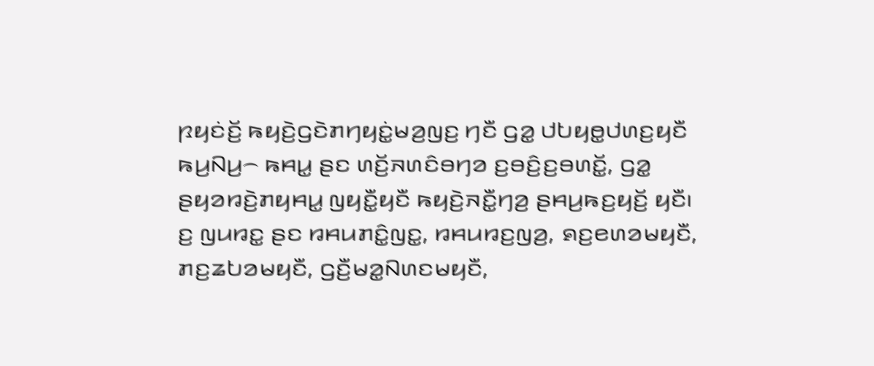ꤐꤟꤢꤦꤢꤩ꤬ ꤒꤟꤢꤧ꤬ꤞꤢꤧꤊꤚꤟꤢꤦ꤭ꤗꤤ꤬ꤜꤢ꤬ ꤚꤢꤪ ꤞꤤ꤭ ꤓꤝꤟꤥ꤭ꤓꤛꤢ꤬ꤟꤢꤪ ꤒꤣ꤬ꤡꤣ꤬꤮ ꤒꤌꤣ꤭ ꤔꤢ ꤛꤢꤩ꤬ꤏꤛꤢꤨꤋꤚꤤ ꤢ꤬ꤋꤢꤨ꤬ꤢ꤬ꤋꤛꤢꤩ꤭, ꤞꤤ꤭ ꤔꤟꤤꤙꤢꤧ꤬ꤊꤟꤌꤣ꤭ ꤜꤟꤢꤪ꤭ꤟꤢꤪ ꤒꤟꤢꤧ꤬ꤏꤢꤪ꤭ꤚꤤ꤬ ꤔꤌꤣ꤬ꤒꤢ꤬ꤟꤢꤩ꤬ ꤟꤢꤪ꤯
ꤢ꤬ ꤜꤣꤙꤢ꤭ ꤔꤢ ꤙꤌꤣꤊꤢꤨ꤭ꤜꤢ꤭, ꤙꤌꤣꤙꤢ꤬ꤜꤤ꤬, ꤎꤢ꤬ꤕꤛꤤꤗꤟꤢꤪ, ꤊꤢ꤬ꤘꤝꤤꤗꤟꤢꤪ, ꤞꤢꤪ꤬ꤗꤤ꤭ꤡꤛꤢꤗꤟꤢꤪ,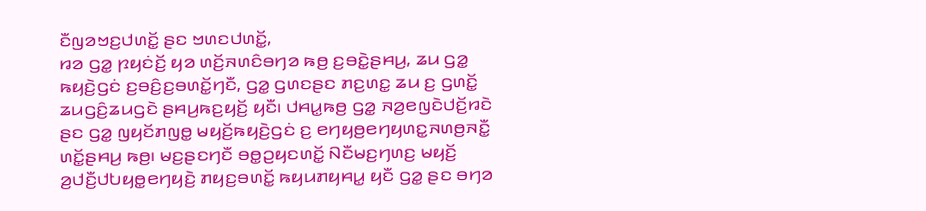ꤢꤪꤜꤤꤠꤢ꤬ꤓꤛꤢꤩ꤭ ꤔꤢ ꤠꤛꤢꤓꤛꤢꤩ꤭,
ꤙꤤ ꤞꤤ꤭ ꤐꤟꤢꤦꤢꤩ꤬ ꤟꤤ ꤛꤢꤩ꤬ꤏꤛꤢꤨꤋꤚꤤ ꤒꤥ꤬ ꤢ꤬ꤋꤢꤧ꤭ꤔꤌꤣ꤬, ꤘꤣ ꤞꤤ꤭ ꤒꤟꤢꤧ꤬ꤞꤢꤦ ꤢ꤬ꤋꤢꤨ꤬ꤢ꤬ꤋꤛꤢꤩ꤭ꤚꤢꤪ, ꤞꤤ꤭ ꤞꤛꤢꤔꤢ ꤊꤢ꤬ꤛꤢ꤭ ꤘꤣ ꤢ꤬ ꤞꤛꤢꤩ꤭ ꤘꤣꤞꤢꤨ꤬ꤘꤣꤞꤢꤧ ꤔꤌꤣ꤬ꤒꤢ꤬ꤟꤢꤩ꤬ ꤟꤢꤪ꤯ ꤓꤌꤣ꤭ꤒꤥ꤬ ꤞꤤ꤭ ꤏꤤ꤬ꤕꤜꤢꤧꤓꤢꤩ꤬ꤙꤢꤧ ꤔꤢ ꤞꤤ꤭ ꤜꤟꤢꤩꤊꤜꤥ꤭ ꤗꤟꤢꤩ꤬ꤒꤟꤢꤧ꤬ꤞꤢꤦ ꤢ꤬ ꤕꤚꤟꤥ꤬ꤕꤚꤟꤛꤢ꤭ꤏꤛꤥ꤬ꤏꤢꤪ꤭ ꤛꤢꤩ꤭ꤔꤌꤣ꤬ ꤒꤥ꤬꤯ ꤗꤢ꤬ꤔꤢꤚꤢꤪ ꤋꤥ꤭ꤑꤟꤢꤛꤢꤩ꤭ ꤡꤢꤪꤗꤢ꤬ꤚꤛꤢ꤬ ꤗꤟꤢꤩ꤬ ꤤ꤬ꤓꤢꤪ꤬ꤓꤝꤟꤥ꤭ꤕꤚꤟꤢꤧ꤬ ꤊꤟꤢ꤬ꤋꤛꤢꤩ꤭ ꤒꤟꤣꤊꤟꤌꤣ꤭ ꤟꤢꤪ ꤞꤤ꤭ ꤔꤢ ꤋꤚꤤ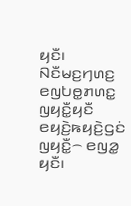ꤟꤢꤪ꤯ ꤡꤢꤪꤗꤢ꤬ꤚꤛꤢ꤬ ꤕꤜꤝꤥ꤭ꤊꤛꤢ꤭ ꤜꤟꤢꤪ꤭ꤟꤢꤪ ꤕꤟꤢꤧ꤬ꤒꤟꤢꤧ꤬ꤞꤢꤦ ꤜꤟꤢꤪ꤭꤮ ꤕꤜꤤ꤭ ꤟꤢꤪ꤯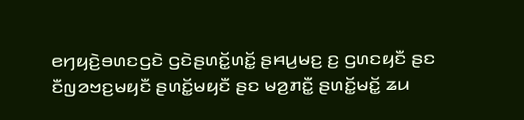ꤕꤚꤟꤢꤧ꤬ꤋꤛꤢꤞꤢꤧ ꤞꤢꤧꤔꤛꤢꤩ꤭ꤛꤢꤩ꤭ ꤔꤌꤣ꤬ꤗꤢ꤬ ꤢ꤬ ꤞꤛꤢꤟꤢꤪ ꤔꤢ ꤢꤪꤜꤤꤠꤢ꤬ꤗꤟꤢꤪ ꤔꤛꤢꤩ꤭ꤗꤟꤢꤪ ꤔꤢ ꤗꤤ꤬ꤊꤢꤪ꤭ ꤔꤛꤢꤩ꤭ꤗꤢꤩ꤭ ꤘꤣ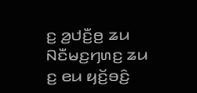ꤢ꤬ ꤤ꤬ꤓꤢꤪ꤬ꤥ꤬ ꤘꤣ ꤡꤢꤪꤗꤢ꤬ꤚꤛꤢ꤬ ꤘꤣ ꤢ꤬ ꤕꤣ ꤟꤢꤩ꤬ꤋꤢꤨ꤬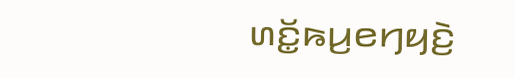ꤛꤢꤩ꤭ꤒꤣ꤬ꤕꤚꤟꤢꤧ꤬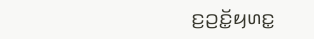ꤢ꤬ꤑꤢꤩ꤭ꤟꤛꤢ꤭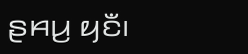ꤔꤌꤣ꤬ ꤟꤢꤪ꤯